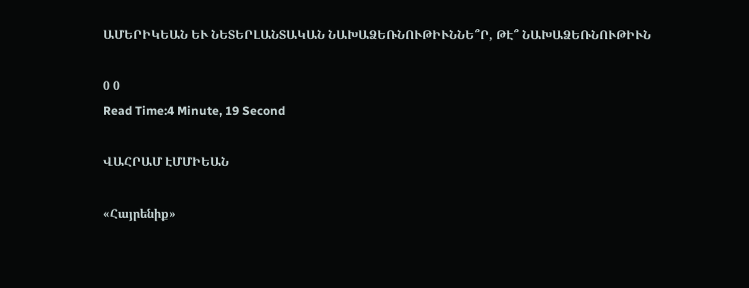ԱՄԵՐԻԿԵԱՆ ԵՒ ՆԵՏԵՐԼԱՆՏԱԿԱՆ ՆԱԽԱՁԵՌՆՈՒԹԻՒՆՆԵ՞Ր, ԹԷ՞ ՆԱԽԱՁԵՌՆՈՒԹԻՒՆ

0 0
Read Time:4 Minute, 19 Second

ՎԱՀՐԱՄ ԷՄՄԻԵԱՆ

«Հայրենիք»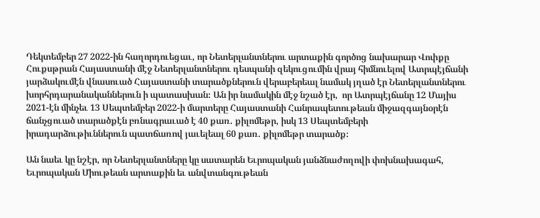Դեկտեմբեր 27 2022-ին հաղորդուեցաւ, որ Նետերլանտներու արտաքին գործոց նախարար Վոփքը Հուքսթրան Հայաստանի մէջ Նետերլանտներու դեսպանի զեկուցումին վրայ հիմնուելով Ատրպէյճանի յարձակումէն վնասուած Հայաստանի տարածքներուն վերաբերեալ նամակ յղած էր Նետերլանտներու խորհրդարանականներուն ի պատասխան։ Ան իր նամակին մէջ նշած էր,  որ Ատրպէյճանը 12 Մայիս 2021-էն մինչեւ 13 Սեպտեմբեր 2022-ի մարտերը Հայաստանի Հանրապետութեան միջազգայնօրէն ճանչցուած տարածքէն բռնագրաւած է 40 քառ. քիլոմեթր, իսկ 13 Սեպտեմբերի իրադարձութիւններուն պատճառով յաւելեալ 60 քառ. քիլոմեթր տարածք։

Ան նաեւ կը նշէր, որ Նետերլանտները կը սատարեն Եւրոպական յանձնաժողովի փոխնախագահ, Եւրոպական Միութեան արտաքին եւ անվտանգութեան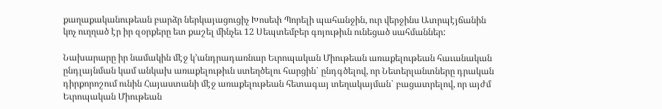քաղաքականութեան բարձր ներկայացուցիչ Խոսեփ Պորելի պահանջին, ուր վերջինս Ատրպէյճանին կոչ ուղղած էր իր զօրքերը ետ քաշել մինչեւ 12 Սեպտեմբեր գոյութիւն ունեցած սահմաններ:

Նախարարը իր նամակին մէջ կ’անդրադառնար Եւրոպական Միութեան առաքելութեան հաւանական ընդլայնման կամ անկախ առաքելութիւն ստեղծելու հարցին` ընդգծելով, որ Նետերլանտները դրական դիրքորոշում ունին Հայաստանի մէջ առաքելութեան հետագայ տեղակայման` բացատրելով, որ այժմ Եւրոպական Միութեան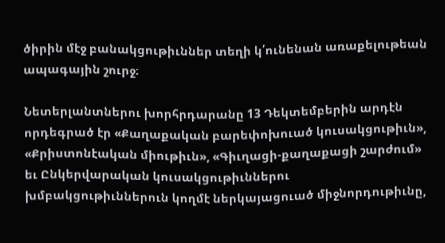ծիրին մէջ բանակցութիւններ տեղի կ՛ունենան առաքելութեան ապագային շուրջ։

Նետերլանտներու խորհրդարանը 13 Դեկտեմբերին արդէն որդեգրած էր «Քաղաքական բարեփոխուած կուսակցութիւն», «Քրիստոնէական միութիւն», «Գիւղացի-քաղաքացի շարժում» եւ Ընկերվարական կուսակցութիւններու խմբակցութիւններուն կողմէ ներկայացուած միջնորդութիւնը,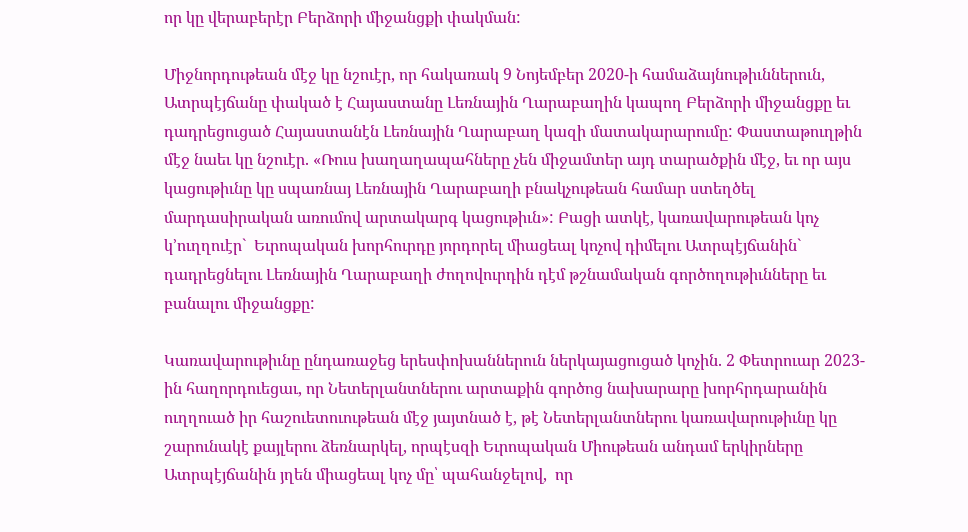որ կը վերաբերէր Բերձորի միջանցքի փակման:

Միջնորդութեան մէջ կը նշուէր, որ հակառակ 9 Նոյեմբեր 2020-ի համաձայնութիւններուն, Ատրպէյճանը փակած է Հայաստանը Լեռնային Ղարաբաղին կապող Բերձորի միջանցքը եւ դադրեցուցած Հայաստանէն Լեռնային Ղարաբաղ կազի մատակարարումը: Փաստաթուղթին մէջ նաեւ կը նշուէր. «Ռուս խաղաղապահները չեն միջամտեր այդ տարածքին մէջ, եւ որ այս կացութիւնը կը սպառնայ Լեռնային Ղարաբաղի բնակչութեան համար ստեղծել մարդասիրական առումով արտակարգ կացութիւն»: Բացի ատկէ, կառավարութեան կոչ կ’ուղղուէր`  Եւրոպական խորհուրդը յորդորել միացեալ կոչով դիմելու Ատրպէյճանին` դադրեցնելու Լեռնային Ղարաբաղի ժողովուրդին դէմ թշնամական գործողութիւնները եւ բանալու միջանցքը:

Կառավարութիւնը ընդառաջեց երեսփոխաններուն ներկայացուցած կոչին. 2 Փետրուար 2023-ին հաղորդուեցաւ, որ Նետերլանտներու արտաքին գործոց նախարարը խորհրդարանին ուղղուած իր հաշուետուութեան մէջ յայտնած է, թէ Նետերլանտներու կառավարութիւնը կը շարունակէ քայլերու ձեռնարկել, որպէսզի Եւրոպական Միութեան անդամ երկիրները Ատրպէյճանին յղեն միացեալ կոչ մը՝ պահանջելով,  որ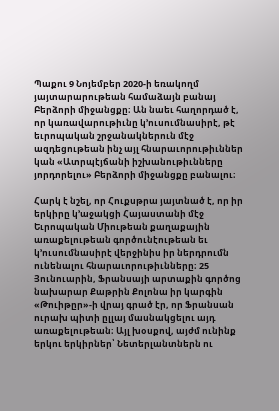Պաքու 9 Նոյեմբեր 2020-ի եռակողմ յայտարարութեան համաձայն բանայ Բերձորի միջանցքը։ Ան նաեւ հաղորդած է, որ կառավարութիւնը կ’ուսումնասիրէ, թէ եւրոպական շրջանակներուն մէջ ազդեցութեան ինչ այլ հնարաւորութիւններ կան «Ատրպէյճանի իշխանութիւնները յորդորելու» Բերձորի միջանցքը բանալու։

Հարկ է նշել, որ Հուքսթրա յայտնած է, որ իր երկիրը կ’աջակցի Հայաստանի մէջ Եւրոպական Միութեան քաղաքային առաքելութեան գործունէութեան եւ կ’ուսումնասիրէ վերջինիս իր ներդրումն ունենալու հնարաւորութիւնները։ 25 Յունուարին, Ֆրանսայի արտաքին գործոց նախարար Քաթրին Քոլոնա իր կարգին «Թուիթըր»-ի վրայ գրած էր, որ Ֆրանսան ուրախ պիտի ըլլայ մասնակցելու այդ առաքելութեան։ Այլ խօսքով, այժմ ունինք երկու երկիրներ՝ Նետերլանտներն ու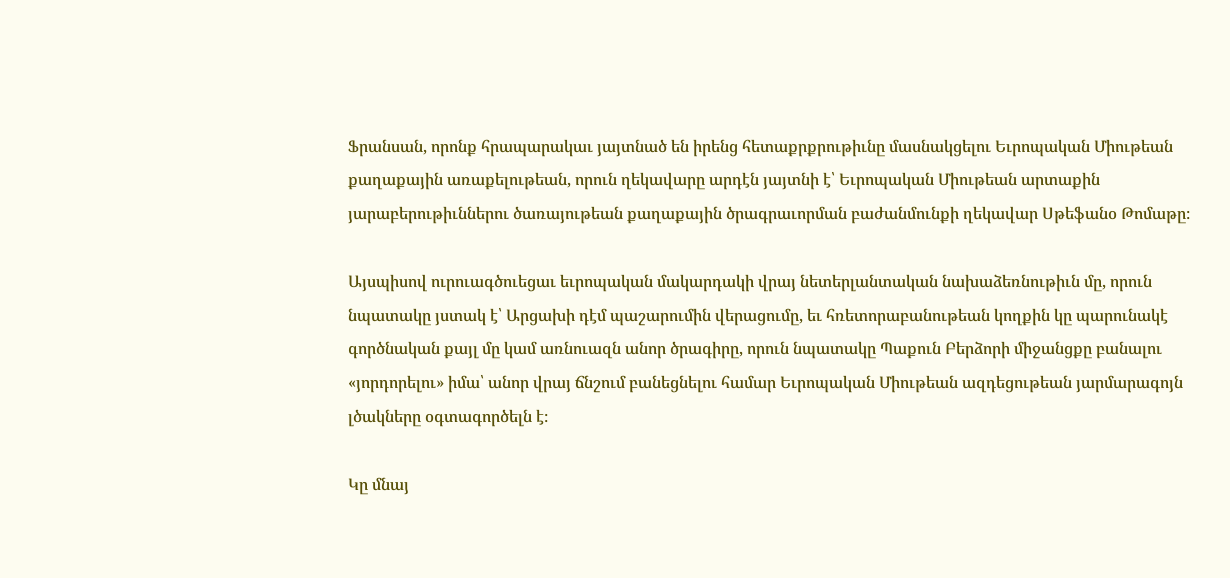Ֆրանսան, որոնք հրապարակաւ յայտնած են իրենց հետաքրքրութիւնը մասնակցելու Եւրոպական Միութեան քաղաքային առաքելութեան, որուն ղեկավարը արդէն յայտնի է՝ Եւրոպական Միութեան արտաքին յարաբերութիւններու ծառայութեան քաղաքային ծրագրաւորման բաժանմունքի ղեկավար Սթեֆանօ Թոմաթը։

Այսպիսով ուրուագծուեցաւ եւրոպական մակարդակի վրայ նետերլանտական նախաձեռնութիւն մը, որուն նպատակը յստակ է՝ Արցախի դէմ պաշարումին վերացումը, եւ հռետորաբանութեան կողքին կը պարունակէ գործնական քայլ մը կամ առնուազն անոր ծրագիրը, որուն նպատակը Պաքուն Բերձորի միջանցքը բանալու «յորդորելու» իմա՝ անոր վրայ ճնշում բանեցնելու համար Եւրոպական Միութեան ազդեցութեան յարմարագոյն լծակները օգտագործելն է։

Կը մնայ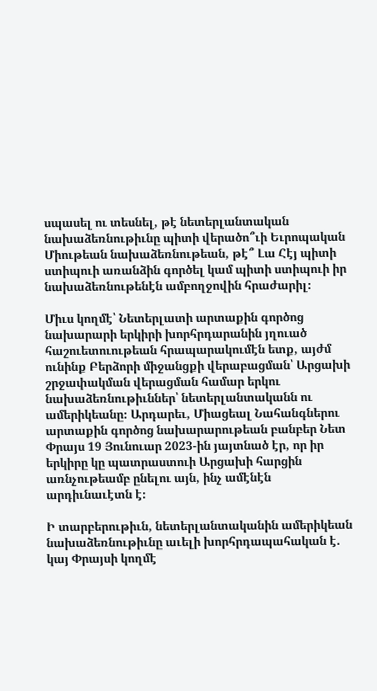սպասել ու տեսնել, թէ նետերլանտական նախաձեռնութիւնը պիտի վերածո՞ւի Եւրոպական Միութեան նախաձեռնութեան, թէ՞ Լա Հէյ պիտի ստիպուի առանձին գործել կամ պիտի ստիպուի իր նախաձեռնութենէն ամբողջովին հրաժարիլ։

Միւս կողմէ՝ Նետերլատի արտաքին գործոց նախարարի երկիրի խորհրդարանին յղուած հաշուետուութեան հրապարակումէն ետք, այժմ ունինք Բերձորի միջանցքի վերաբացման՝ Արցախի շրջափակման վերացման համար երկու նախաձեռնութիւններ՝ նետերլանտականն ու ամերիկեանը։ Արդարեւ, Միացեալ Նահանգներու արտաքին գործոց նախարարութեան բանբեր Նետ Փրայս 19 Յունուար 2023-ին յայտնած էր, որ իր երկիրը կը պատրաստուի Արցախի հարցին առնչութեամբ ընելու այն, ինչ ամէնէն արդիւնաւէտն է։

Ի տարբերութիւն, նետերլանտականին ամերիկեան նախաձեռնութիւնը աւելի խորհրդապահական է. կայ Փրայսի կողմէ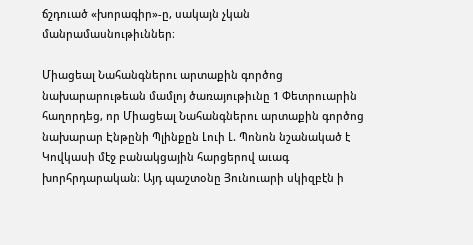ճշդուած «խորագիր»-ը, սակայն չկան մանրամասնութիւններ։

Միացեալ Նահանգներու արտաքին գործոց նախարարութեան մամլոյ ծառայութիւնը 1 Փետրուարին հաղորդեց, որ Միացեալ Նահանգներու արտաքին գործոց նախարար Էնթընի Պլինքըն Լուի Լ. Պոնոն նշանակած է Կովկասի մէջ բանակցային հարցերով աւագ խորհրդարական։ Այդ պաշտօնը Յունուարի սկիզբէն ի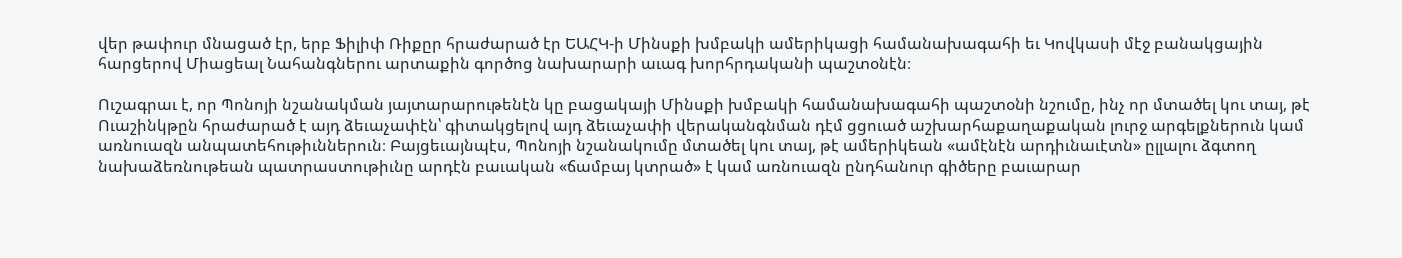վեր թափուր մնացած էր, երբ Ֆիլիփ Ռիքըր հրաժարած էր ԵԱՀԿ-ի Մինսքի խմբակի ամերիկացի համանախագահի եւ Կովկասի մէջ բանակցային հարցերով Միացեալ Նահանգներու արտաքին գործոց նախարարի աւագ խորհրդականի պաշտօնէն։

Ուշագրաւ է, որ Պոնոյի նշանակման յայտարարութենէն կը բացակայի Մինսքի խմբակի համանախագահի պաշտօնի նշումը, ինչ որ մտածել կու տայ, թէ Ուաշինկթըն հրաժարած է այդ ձեւաչափէն՝ գիտակցելով այդ ձեւաչափի վերականգնման դէմ ցցուած աշխարհաքաղաքական լուրջ արգելքներուն կամ առնուազն անպատեհութիւններուն։ Բայցեւայնպէս, Պոնոյի նշանակումը մտածել կու տայ, թէ ամերիկեան «ամէնէն արդիւնաւէտն» ըլլալու ձգտող նախաձեռնութեան պատրաստութիւնը արդէն բաւական «ճամբայ կտրած» է կամ առնուազն ընդհանուր գիծերը բաւարար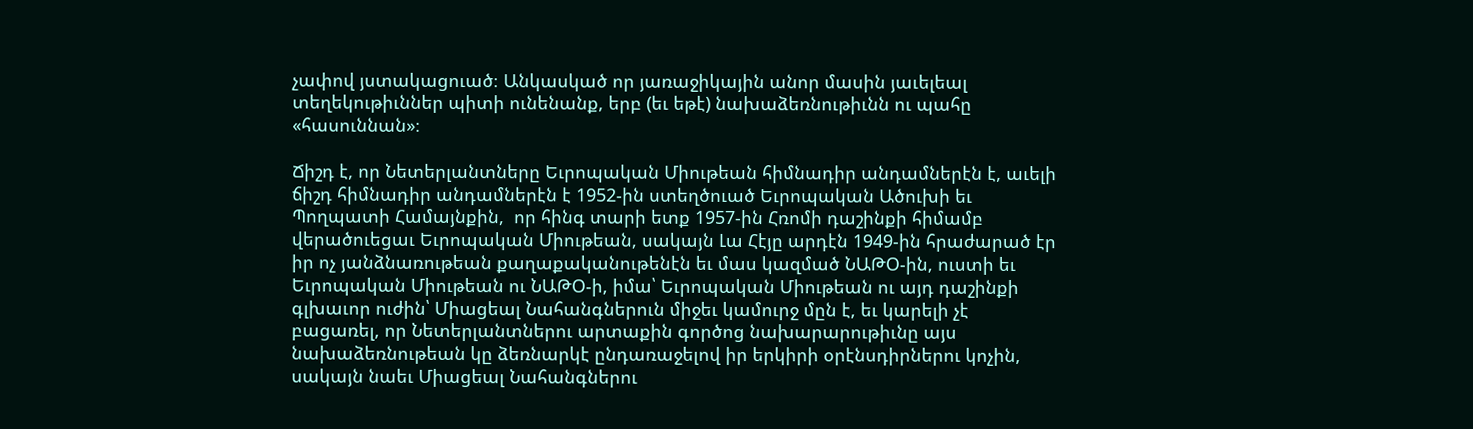չափով յստակացուած։ Անկասկած որ յառաջիկային անոր մասին յաւելեալ տեղեկութիւններ պիտի ունենանք, երբ (եւ եթէ) նախաձեռնութիւնն ու պահը «հասուննան»։

Ճիշդ է, որ Նետերլանտները Եւրոպական Միութեան հիմնադիր անդամներէն է, աւելի ճիշդ հիմնադիր անդամներէն է 1952-ին ստեղծուած Եւրոպական Ածուխի եւ Պողպատի Համայնքին,  որ հինգ տարի ետք 1957-ին Հռոմի դաշինքի հիմամբ վերածուեցաւ Եւրոպական Միութեան, սակայն Լա Հէյը արդէն 1949-ին հրաժարած էր իր ոչ յանձնառութեան քաղաքականութենէն եւ մաս կազմած ՆԱԹՕ-ին, ուստի եւ Եւրոպական Միութեան ու ՆԱԹՕ-ի, իմա՝ Եւրոպական Միութեան ու այդ դաշինքի գլխաւոր ուժին՝ Միացեալ Նահանգներուն միջեւ կամուրջ մըն է, եւ կարելի չէ բացառել, որ Նետերլանտներու արտաքին գործոց նախարարութիւնը այս նախաձեռնութեան կը ձեռնարկէ ընդառաջելով իր երկիրի օրէնսդիրներու կոչին, սակայն նաեւ Միացեալ Նահանգներու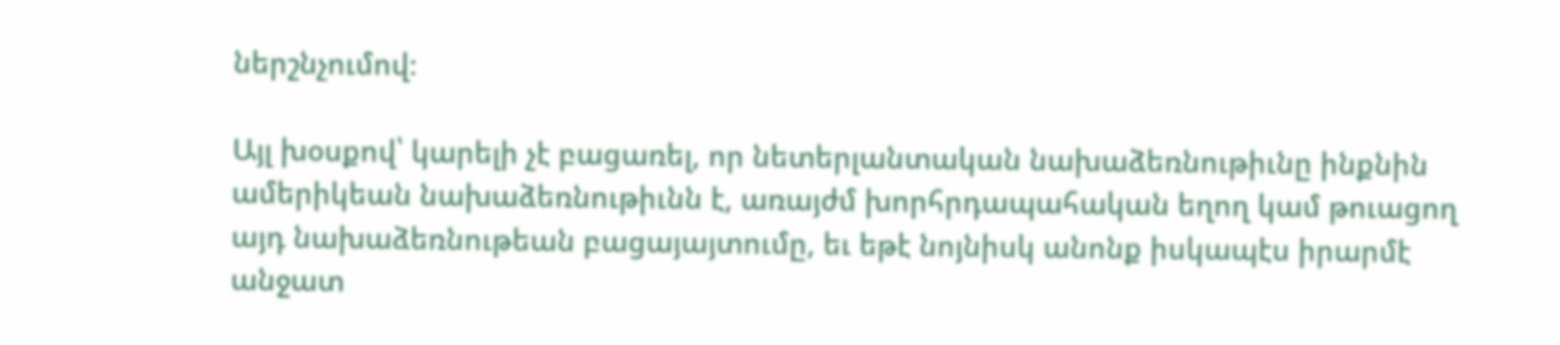ներշնչումով։

Այլ խօսքով՝ կարելի չէ բացառել, որ նետերլանտական նախաձեռնութիւնը ինքնին ամերիկեան նախաձեռնութիւնն է, առայժմ խորհրդապահական եղող կամ թուացող այդ նախաձեռնութեան բացայայտումը, եւ եթէ նոյնիսկ անոնք իսկապէս իրարմէ անջատ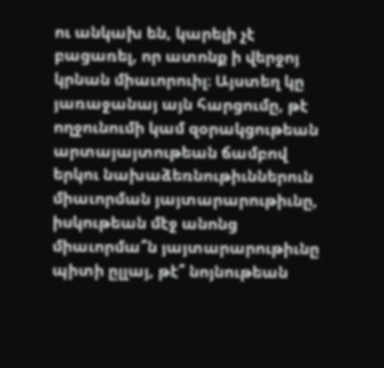ու անկախ են, կարելի չէ բացառել, որ ատոնք ի վերջոյ կրնան միաւորուիլ։ Այստեղ կը յառաջանայ այն հարցումը, թէ ողջունումի կամ զօրակցութեան արտայայտութեան ճամբով երկու նախաձեռնութիւններուն միաւորման յայտարարութիւնը, իսկութեան մէջ անոնց միաւորմա՞ն յայտարարութիւնը պիտի ըլլայ, թէ՞ նոյնութեան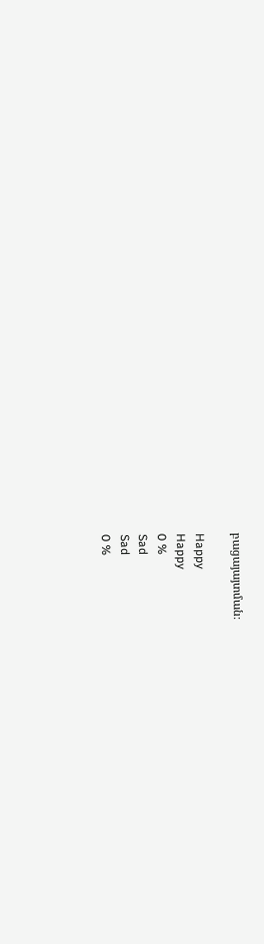բացայայտման։

Happy
Happy
0 %
Sad
Sad
0 %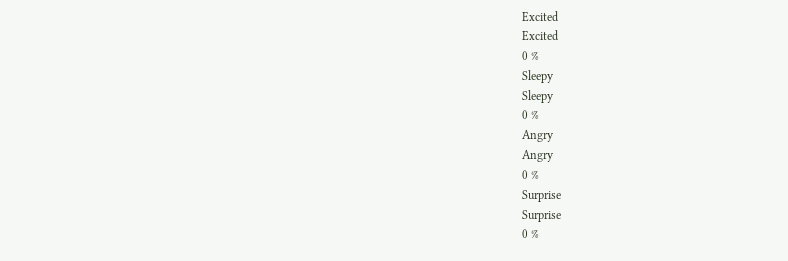Excited
Excited
0 %
Sleepy
Sleepy
0 %
Angry
Angry
0 %
Surprise
Surprise
0 %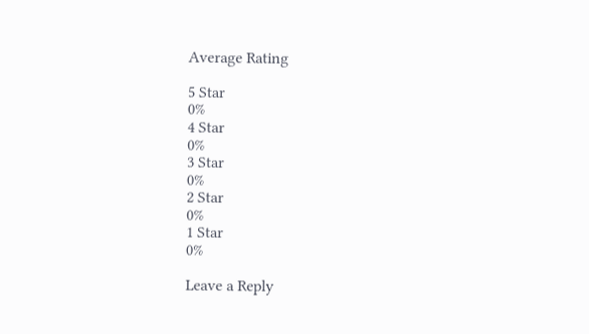Average Rating

5 Star
0%
4 Star
0%
3 Star
0%
2 Star
0%
1 Star
0%

Leave a Reply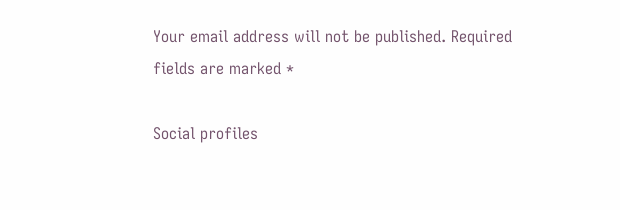Your email address will not be published. Required fields are marked *

Social profiles